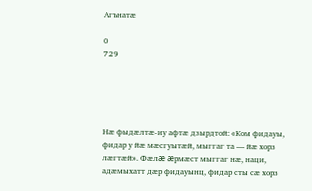Агънатæ

0
729





Нæ фыдæлтæ-иу афтæ дзырдтой: «Ком фидауы, фидар у йæ мæсгуытæй, мыггаг та — йæ хорз лæгтæй». Фæлæ æрмæст мыггаг нæ, наци, адæмыхатт дæр фидауынц, фидар сты сæ хорз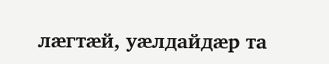лæгтæй, уæлдайдæр та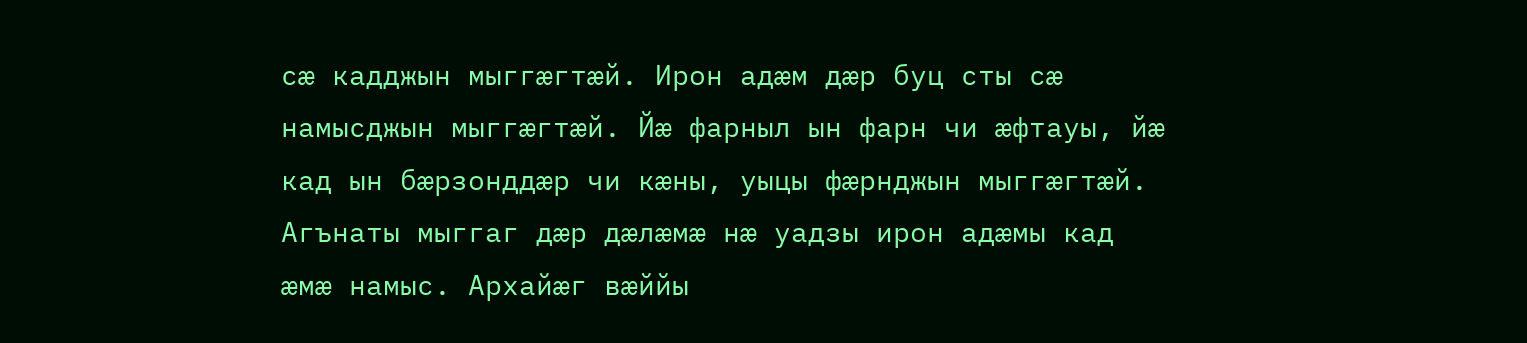сæ кадджын мыггæгтæй. Ирон адæм дæр буц сты сæ намысджын мыггæгтæй. Йæ фарныл ын фарн чи æфтауы, йæ кад ын бæрзонддæр чи кæны, уыцы фæрнджын мыггæгтæй. Агънаты мыггаг дæр дæлæмæ нæ уадзы ирон адæмы кад æмæ намыс. Архайæг вæййы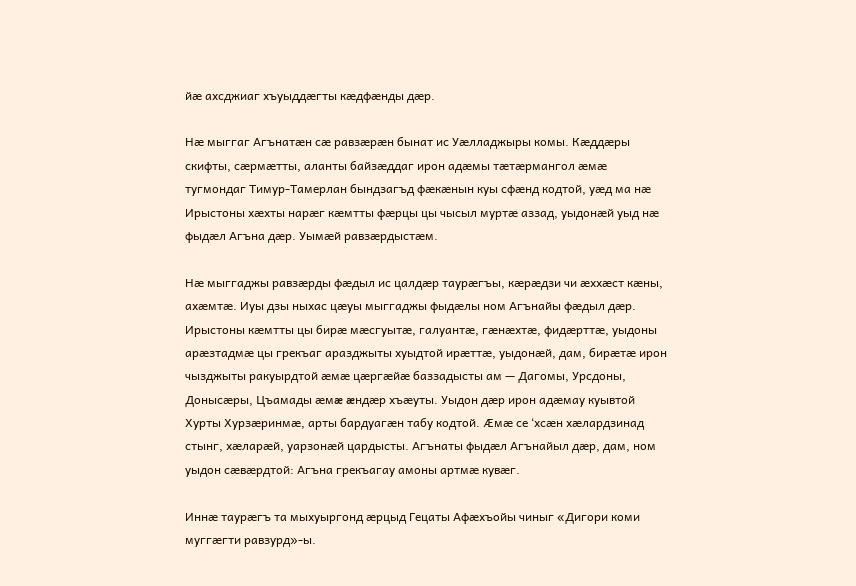йæ ахсджиаг хъуыддæгты кæдфæнды дæр.

Нæ мыггаг Агънатæн сæ равзæрæн бынат ис Уæлладжыры комы. Кæддæры скифты, сæрмæтты, аланты байзæддаг ирон адæмы тæтæрмангол æмæ тугмондаг Тимур-Тамерлан бындзагъд фæкæнын куы сфæнд кодтой, уæд ма нæ Ирыстоны хæхты нарæг кæмтты фæрцы цы чысыл муртæ аззад, уыдонæй уыд нæ фыдæл Агъна дæр. Уымæй равзæрдыстæм.

Нæ мыггаджы равзæрды фæдыл ис цалдæр таурæгъы, кæрæдзи чи æххæст кæны, ахæмтæ. Иуы дзы ныхас цæуы мыггаджы фыдæлы ном Агънайы фæдыл дæр. Ирыстоны кæмтты цы бирæ мæсгуытæ, галуантæ, гæнæхтæ, фидæрттæ, уыдоны арæзтадмæ цы грекъаг аразджыты хуыдтой ирæттæ, уыдонæй, дам, бирæтæ ирон чызджыты ракуырдтой æмæ цæргæйæ баззадысты ам — Дагомы, Урсдоны, Донысæры, Цъамады æмæ æндæр хъæуты. Уыдон дæр ирон адæмау куывтой Хурты Хурзæринмæ, арты бардуагæн табу кодтой. Æмæ се ‘хсæн хæлардзинад стынг, хæларæй, уарзонæй цардысты. Агънаты фыдæл Агънайыл дæр, дам, ном уыдон сæвæрдтой: Агъна грекъагау амоны артмæ кувæг.

Иннæ таурæгъ та мыхуыргонд æрцыд Гецаты Афæхъойы чиныг «Дигори коми муггæгти равзурд»-ы.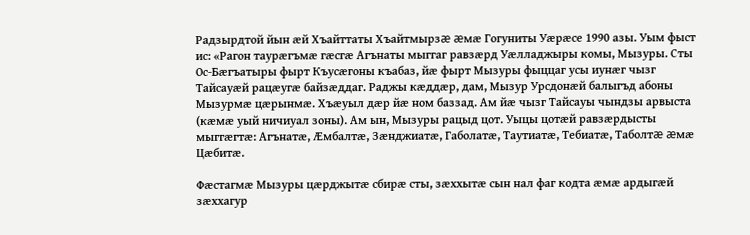Радзырдтой йын æй Хъайттаты Хъайтмырзæ æмæ Гогуниты Уæрæсе 1990 азы. Уым фыст ис: «Рагон таурæгъмæ гæсгæ Агънаты мыггаг равзæрд Уæлладжыры комы, Мызуры. Сты Ос-Бæгъатыры фырт Къусæгоны къабаз, йæ фырт Мызуры фыццаг усы иунæг чызг Тайсауæй рацæугæ байзæддаг. Раджы кæддæр, дам, Мызур Урсдонæй балыгъд абоны Мызурмæ цæрынмæ. Хъæуыл дæр йæ ном баззад. Ам йæ чызг Тайсауы чындзы арвыста (кæмæ уый ничиуал зоны). Ам ын, Мызуры рацыд цот. Уыцы цотæй равзæрдысты мыггæгтæ: Агънатæ, Æмбалтæ, Зæнджиатæ, Габолатæ, Таутиатæ, Тебиатæ, Таболтæ æмæ Цæбитæ.

Фæстагмæ Мызуры цæрджытæ сбирæ сты, зæххытæ сын нал фаг кодта æмæ ардыгæй зæххагур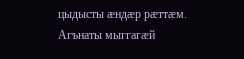цыдысты æндæр рæттæм. Агънаты мыггагæй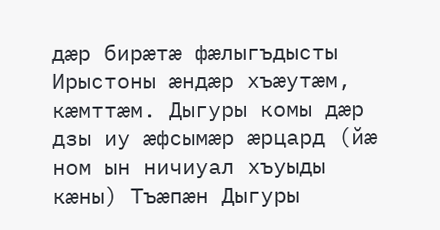дæр бирæтæ фæлыгъдысты Ирыстоны æндæр хъæутæм, кæмттæм. Дыгуры комы дæр дзы иу æфсымæр æрцард (йæ ном ын ничиуал хъуыды кæны) Тъæпæн Дыгуры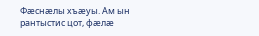Фæснæлы хъæуы. Ам ын рантыстис цот, фæлæ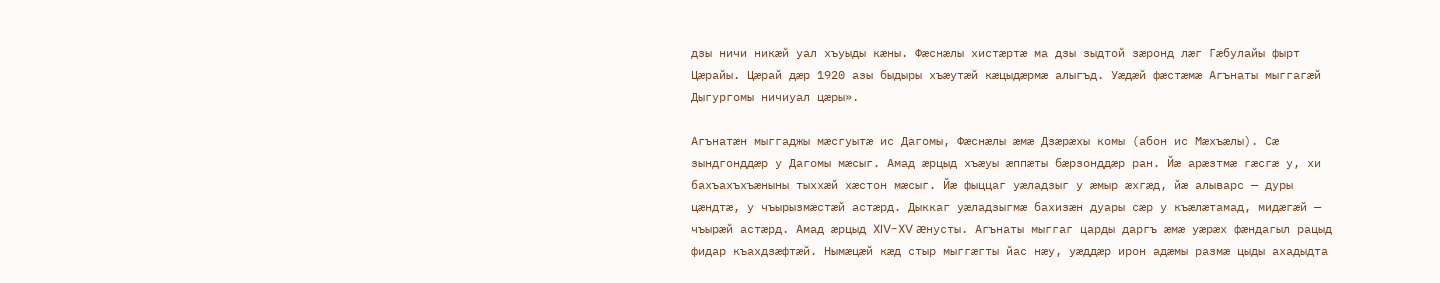дзы ничи никæй уал хъуыды кæны. Фæснæлы хистæртæ ма дзы зыдтой зæронд лæг Гæбулайы фырт Цæрайы. Цæрай дæр 1920 азы быдыры хъæутæй кæцыдæрмæ алыгъд. Уæдæй фæстæмæ Агънаты мыггагæй Дыгургомы ничиуал цæры».

Агънатæн мыггаджы мæсгуытæ ис Дагомы, Фæснæлы æмæ Дзæрæхы комы (абон ис Мæхъæлы). Сæ зындгонддæр у Дагомы мæсыг. Амад æрцыд хъæуы æппæты бæрзонддæр ран. Йæ арæзтмæ гæсгæ у, хи бахъахъхъæныны тыххæй хæстон мæсыг. Йæ фыццаг уæладзыг у æмыр æхгæд, йæ алыварс — дуры цæндтæ, у чъырызмæстæй астæрд. Дыккаг уæладзыгмæ бахизæн дуары сæр у къæлæтамад, мидæгæй — чъырæй астæрд. Амад æрцыд XIV-XV æнусты. Агънаты мыггаг царды даргъ æмæ уæрæх фæндагыл рацыд фидар къахдзæфтæй. Нымæцæй кæд стыр мыггæгты йас нæу, уæддæр ирон адæмы размæ цыды ахадыдта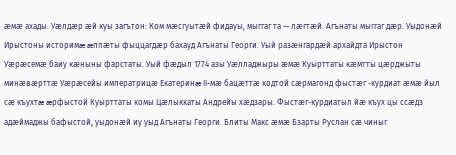æмæ ахады. Уæлдæр æй куы загътон: Ком мæсгуытæй фидауы, мыггаг та — лæгтæй. Агънаты мыггаг дæр. Уыдонæй Ирыстоны историмæ æппæты фыццагдæр бахауд Агънаты Георги. Уый разæнгардæй архайдта Ирыстон Уæрæсемæ баиу кæныны фарстаты. Уый фæдыл 1774 азы Уæлладжыры æмæ Куырттаты кæмтты цæрджыты минæвæрттæ Уæрæсейы императрицæ Екатеринæ II-мæ бацæттæ кодтой сæрмагонд фыстæг -курдиат æмæ йыл сæ къухтæ æрфыстой Куырттаты комы Цæлыккаты Андрейы хæдзары. Фыстæг-курдиатыл йæ къух цы ссæдз адæймаджы бафыстой, уыдонæй иу уыд Агънаты Георги. Блиты Макс æмæ Бзарты Руслан сæ чиныг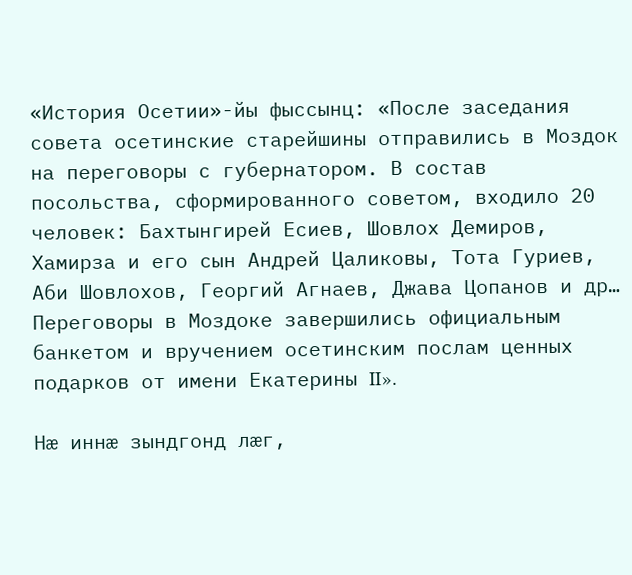«История Осетии»-йы фыссынц: «После заседания совета осетинские старейшины отправились в Моздок на переговоры с губернатором. В состав посольства, сформированного советом, входило 20 человек: Бахтынгирей Есиев, Шовлох Демиров, Хамирза и его сын Андрей Цаликовы, Тота Гуриев, Аби Шовлохов, Георгий Агнаев, Джава Цопанов и др… Переговоры в Моздоке завершились официальным банкетом и вручением осетинским послам ценных подарков от имени Екатерины II».

Нæ иннæ зындгонд лæг,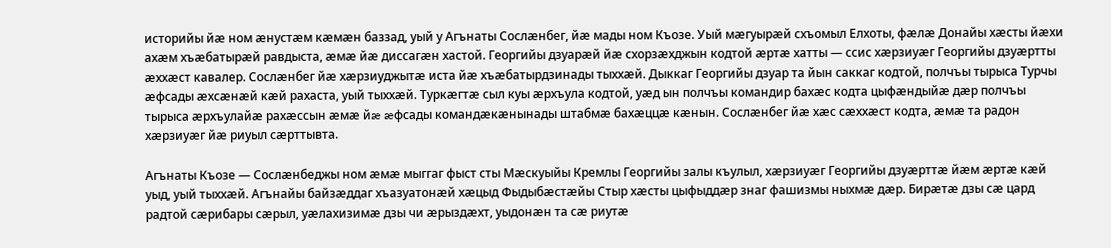историйы йæ ном æнустæм кæмæн баззад, уый у Агънаты Сослæнбег, йæ мады ном Къозе. Уый мæгуырæй схъомыл Елхоты, фæлæ Донайы хæсты йæхи ахæм хъæбатырæй равдыста, æмæ йæ диссагæн хастой. Георгийы дзуарæй йæ схорзæхджын кодтой æртæ хатты — ссис хæрзиуæг Георгийы дзуæртты æххæст кавалер. Сослæнбег йæ хæрзиуджытæ иста йæ хъæбатырдзинады тыххæй. Дыккаг Георгийы дзуар та йын саккаг кодтой, полчъы тырыса Турчы æфсады æхсæнæй кæй рахаста, уый тыххæй. Туркæгтæ сыл куы æрхъула кодтой, уæд ын полчъы командир бахæс кодта цыфæндыйæ дæр полчъы тырыса æрхъулайæ рахæссын æмæ йæ æфсады командæкæнынады штабмæ бахæццæ кæнын. Сослæнбег йæ хæс сæххæст кодта, æмæ та радон хæрзиуæг йæ риуыл сæрттывта.

Агънаты Къозе — Сослæнбеджы ном æмæ мыггаг фыст сты Мæскуыйы Кремлы Георгийы залы къулыл, хæрзиуæг Георгийы дзуæрттæ йæм æртæ кæй уыд, уый тыххæй. Агънайы байзæддаг хъазуатонæй хæцыд Фыдыбæстæйы Стыр хæсты цыфыддæр знаг фашизмы ныхмæ дæр. Бирæтæ дзы сæ цард радтой сæрибары сæрыл, уæлахизимæ дзы чи æрыздæхт, уыдонæн та сæ риутæ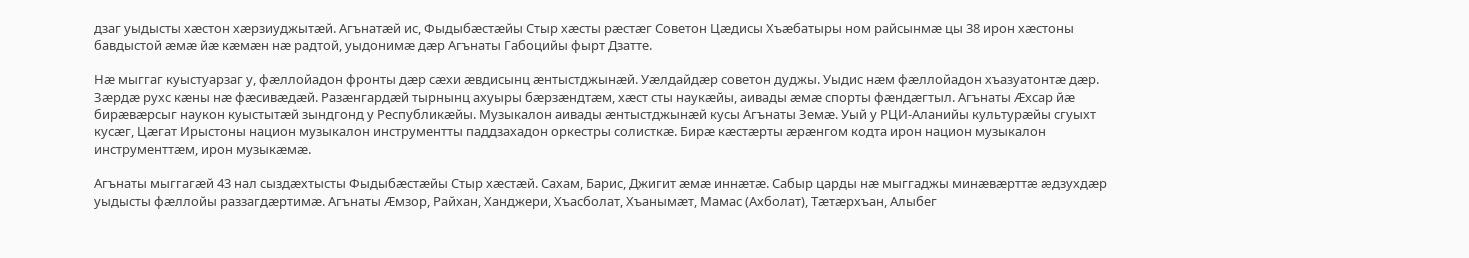дзаг уыдысты хæстон хæрзиуджытæй. Агънатæй ис, Фыдыбæстæйы Стыр хæсты рæстæг Советон Цæдисы Хъæбатыры ном райсынмæ цы 38 ирон хæстоны бавдыстой æмæ йæ кæмæн нæ радтой, уыдонимæ дæр Агънаты Габоцийы фырт Дзатте.

Нæ мыггаг куыстуарзаг у, фæллойадон фронты дæр сæхи æвдисынц æнтыстджынæй. Уæлдайдæр советон дуджы. Уыдис нæм фæллойадон хъазуатонтæ дæр. Зæрдæ рухс кæны нæ фæсивæдæй. Разæнгардæй тырнынц ахуыры бæрзæндтæм, хæст сты наукæйы, аивады æмæ спорты фæндæгтыл. Агънаты Æхсар йæ бирæвæрсыг наукон куыстытæй зындгонд у Республикæйы. Музыкалон аивады æнтыстджынæй кусы Агънаты Земæ. Уый у РЦИ-Аланийы культурæйы сгуыхт кусæг, Цæгат Ирыстоны национ музыкалон инструментты паддзахадон оркестры солисткæ. Бирæ кæстæрты æрæнгом кодта ирон национ музыкалон инструменттæм, ирон музыкæмæ.

Агънаты мыггагæй 43 нал сыздæхтысты Фыдыбæстæйы Стыр хæстæй. Сахам, Барис, Джигит æмæ иннæтæ. Сабыр царды нæ мыггаджы минæвæрттæ æдзухдæр уыдысты фæллойы раззагдæртимæ. Агънаты Æмзор, Райхан, Ханджери, Хъасболат, Хъанымæт, Мамас (Ахболат), Тæтæрхъан, Алыбег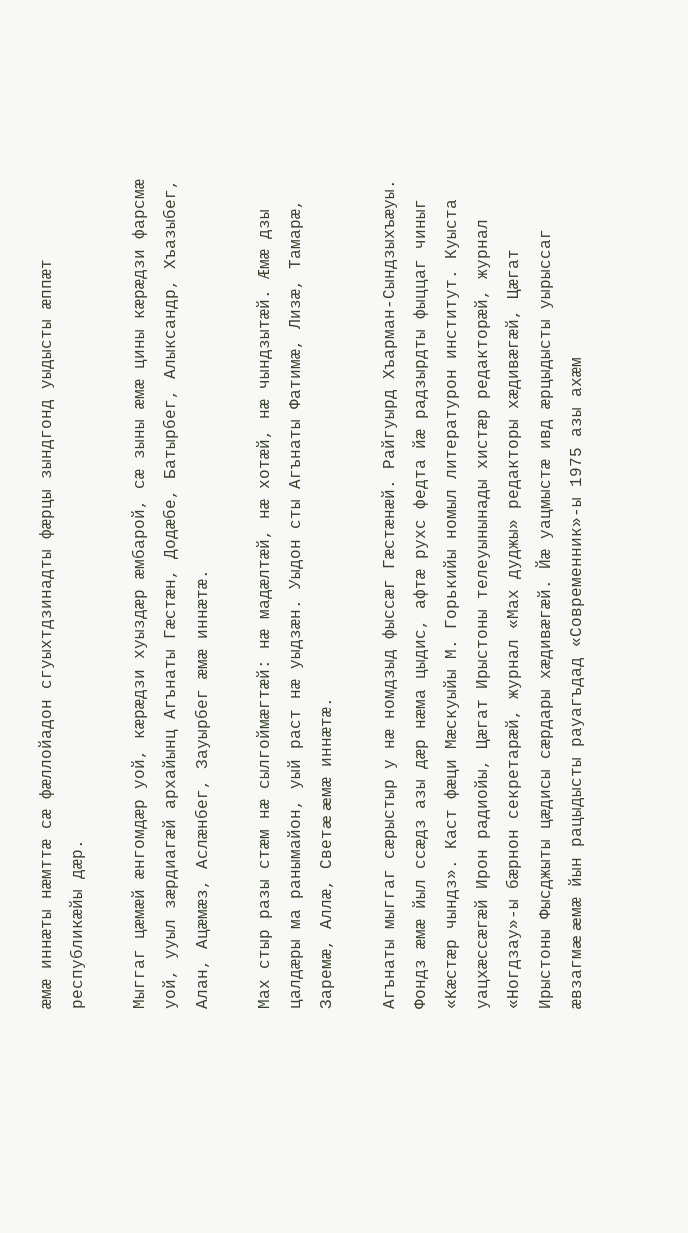æмæ иннæты нæмттæ сæ фæллойадон сгуыхтдзинадты фæрцы зындгонд уыдысты æппæт республикæйы дæр.

Мыггаг цæмæй æнгомдæр уой, кæрæдзи хуыздæр æмбарой, сæ зыны æмæ цины кæрæдзи фарсмæ уой, ууыл зæрдиагæй архайынц Агънаты Гæстæн, Додæбе, Батырбег, Алыксандр, Хъазыбег, Алан, Ацæмæз, Аслæнбег, Зауырбег æмæ иннæтæ.

Мах стыр разы стæм нæ сылгоймæгтæй: нæ мадæлтæй, нæ хотæй, нæ чындзытæй. Æмæ дзы цалдæры ма ранымайон, уый раст нæ уыдзæн. Уыдон сты Агънаты Фатимæ, Лизæ, Тамарæ, Заремæ, Аллæ, Светæ æмæ иннæтæ.

Агънаты мыггаг сæрыстыр у нæ номдзыд фыссæг Гæстæнæй. Райгуырд Хъарман-Сындзыхъæуы. Фондз æмæ йыл ссæдз азы дæр нæма цыдис, афтæ рухс федта йæ радзырдты фыццаг чиныг «Кæстæр чындз». Каст фæци Мæскуыйы М. Горькийы номыл литературон институт. Куыста уацхæссæгæй Ирон радиойы, Цæгат Ирыстоны телеуынынады хистæр редакторæй, журнал «Ногдзау»-ы бæрнон секретарæй, журнал «Мах дуджы» редакторы хæдивæгæй, Цæгат Ирыстоны Фысджыты цæдисы сæрдары хæдивæгæй. Йæ уацмыстæ ивд æрцыдысты уырыссаг æвзагмæ æмæ йын рацыдысты рауагъдад «Современник»-ы 1975 азы ахæм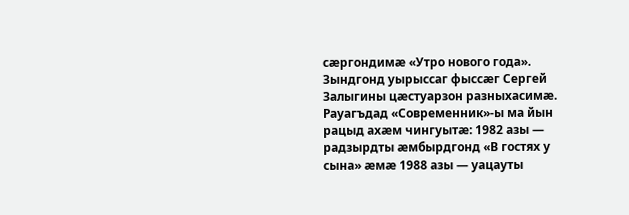сæргондимæ «Утро нового года». Зындгонд уырыссаг фыссæг Сергей Залыгины цæстуарзон разныхасимæ. Рауагъдад «Современник»-ы ма йын рацыд ахæм чингуытæ: 1982 азы — радзырдты æмбырдгонд «В гостях у сына» æмæ 1988 азы — уацауты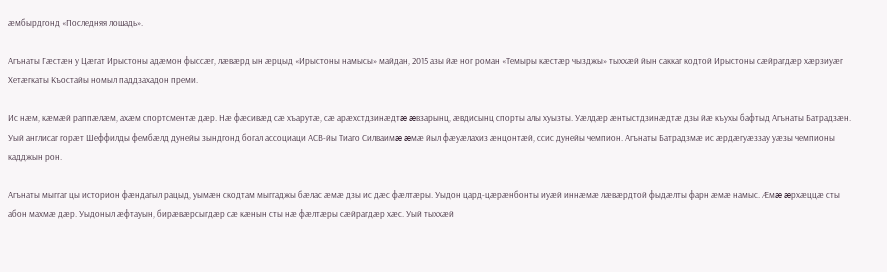æмбырдгонд «Последняя лошадь».

Агънаты Гæстæн у Цæгат Ирыстоны адæмон фыссæг, лæвæрд ын æрцыд «Ирыстоны намысы» майдан, 2015 азы йæ ног роман «Темыры кæстæр чызджы» тыххæй йын саккаг кодтой Ирыстоны сæйрагдæр хæрзиуæг Хетæгкаты Къостайы номыл паддзахадон преми.

Ис нæм, кæмæй раппæлæм, ахæм спортсментæ дæр. Нæ фæсивæд сæ хъарутæ, сæ арæхстдзинæдтæ æвзарынц, æвдисынц спорты алы хуызты. Уæлдæр æнтыстдзинæдтæ дзы йæ къухы бафтыд Агънаты Батрадзæн. Уый англисаг горæт Шеффилды фембæлд дунейы зындгонд богал ассоциаци АСВ-йы Тиаго Силваимæ æмæ йыл фæуæлахиз æнцонтæй, ссис дунейы чемпион. Агънаты Батрадзмæ ис æрдæгуæззау уæзы чемпионы кадджын рон.

Агънаты мыггаг цы историон фæндагыл рацыд, уымæн скодтам мыггаджы бæлас æмæ дзы ис дæс фæлтæры. Уыдон цард-цæрæнбонты иуæй иннæмæ лæвæрдтой фыдæлты фарн æмæ намыс. Æмæ æрхæццæ сты абон махмæ дæр. Уыдоныл æфтауын, бирæвæрсыгдæр сæ кæнын сты нæ фæлтæры сæйрагдæр хæс. Уый тыххæй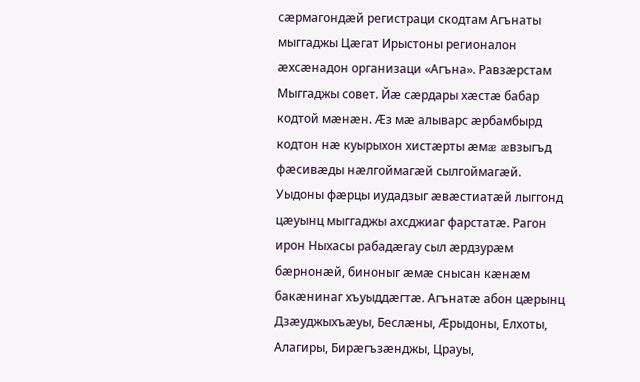сæрмагондæй регистраци скодтам Агънаты мыггаджы Цæгат Ирыстоны регионалон æхсæнадон организаци «Агъна». Равзæрстам Мыггаджы совет. Йæ сæрдары хæстæ бабар кодтой мæнæн. Æз мæ алыварс æрбамбырд кодтон нæ куырыхон хистæрты æмæ æвзыгъд фæсивæды нæлгоймагæй сылгоймагæй. Уыдоны фæрцы иудадзыг æвæстиатæй лыггонд цæуынц мыггаджы ахсджиаг фарстатæ. Рагон ирон Ныхасы рабадæгау сыл æрдзурæм бæрнонæй, биноныг æмæ снысан кæнæм бакæнинаг хъуыддæгтæ. Агънатæ абон цæрынц Дзæуджыхъæуы, Беслæны, Æрыдоны, Елхоты, Алагиры, Бирæгъзæнджы, Црауы,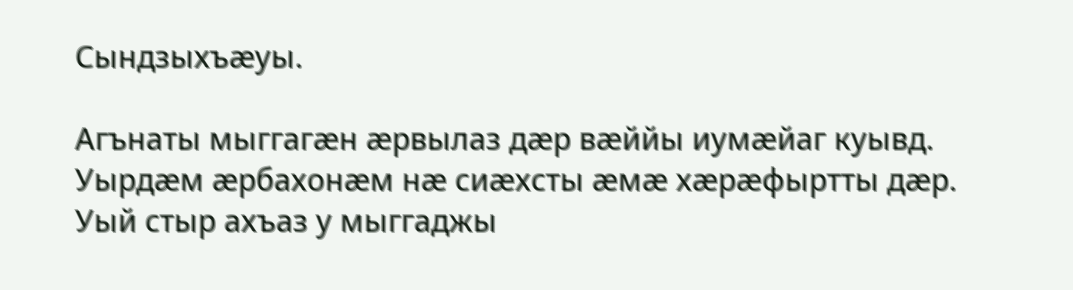Сындзыхъæуы.

Агънаты мыггагæн æрвылаз дæр вæййы иумæйаг куывд. Уырдæм æрбахонæм нæ сиæхсты æмæ хæрæфыртты дæр. Уый стыр ахъаз у мыггаджы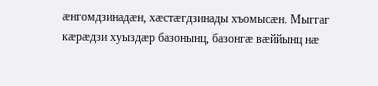æнгомдзинадæн, хæстæгдзинады хъомысæн. Мыггаг кæрæдзи хуыздæр базонынц, базонгæ вæййынц нæ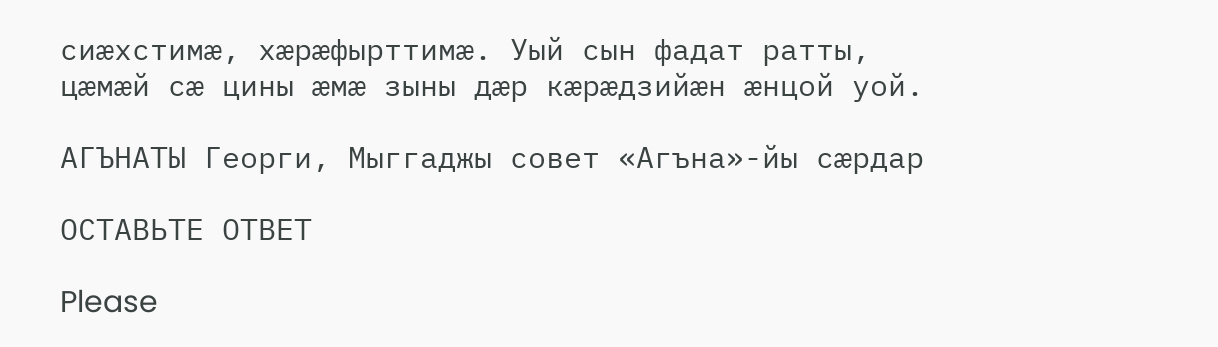сиæхстимæ, хæрæфырттимæ. Уый сын фадат ратты, цæмæй сæ цины æмæ зыны дæр кæрæдзийæн æнцой уой.

АГЪНАТЫ Георги, Мыггаджы совет «Агъна»-йы сæрдар

ОСТАВЬТЕ ОТВЕТ

Please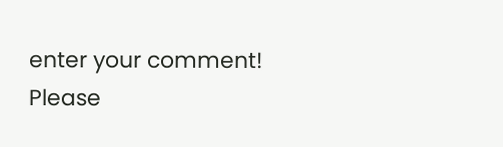enter your comment!
Please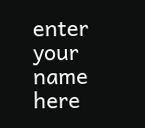enter your name here